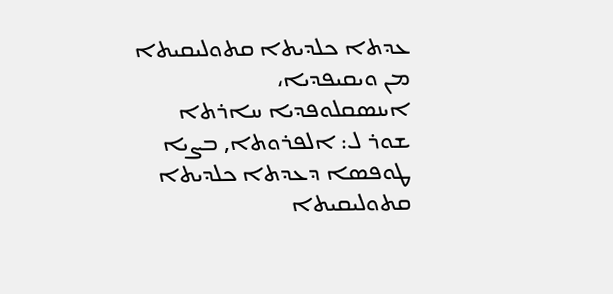ܥܕܬܐ ܟܠܕܝܬܐ ܩܬܘܠܝܩܝܬܐ
ܡܢ ܘܝܩܝܦܕܝܐ، ܐܝܢܣܩܠܘܦܕܝܐ ܚܐܪܬܐ
ܫܘܪ ܠ: ܐܠܦܪܘܬܐ, ܒܨܝܐ
ܛܘܦܣܐ ܕܥܕܬܐ ܟܠܕܝܬܐ ܩܬܘܠܝܩܝܬܐ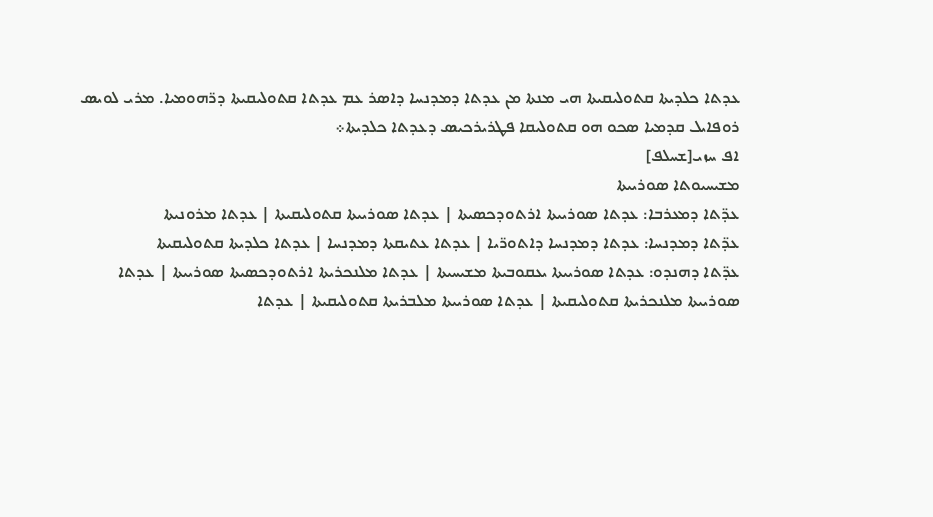ܥܕܬܐ ܟܠܕܝܬܐ ܩܬܘܠܝܩܝܬܐ ܗܝ ܡܢܬܐ ܡܢ ܥܕܬܐ ܕܡܕܢܚܐ ܕܐܣܪ ܥܡ ܥܕܬܐ ܩܬܘܠܝܩܝܬܐ ܕܪ̈ܗܘܡܝܐ. ܡܪܝ ܠܘܝܣ ܪܘܦܐܝܠ ܩܕܡܝܐ ܣܟܘ ܗܘ ܩܬܘܠܝܩܐ ܦܛܪܝܪܟܝܣ ܕܥܕܬܐ ܟܠܕܝܬܐ܀
ܐܦ ܚܙܝ[ܫܚܠܦ]
ܡܫܝܚܝܘܬܐ ܣܘܪܝܝܬܐ
ܥܕ̈ܬܐ ܕܡܥܪܒܐ: ܥܕܬܐ ܣܘܪܝܝܬܐ ܐܪܬܘܕܟܣܝܬܐ | ܥܕܬܐ ܣܘܪܝܝܬܐ ܩܬܘܠܝܩܝܬܐ | ܥܕܬܐ ܡܪܘܢܝܬܐ
ܥܕ̈ܬܐ ܕܡܕܢܚܐ: ܥܕܬܐ ܕܡܕܢܚܐ ܕܐܬܘܪ̈ܝܐ | ܥܕܬܐ ܥܬܝܩܬܐ ܕܡܕܢܚܐ | ܥܕܬܐ ܟܠܕܝܬܐ ܩܬܘܠܝܩܝܬܐ
ܥܕ̈ܬܐ ܕܗܢܕܘ: ܥܕܬܐ ܣܘܪܝܝܬܐ ܝܥܩܘܒܝܬܐ ܡܫܝܚܝܬܐ | ܥܕܬܐ ܡܠܢܟܪܝܬܐ ܐܪܬܘܕܟܣܝܬܐ ܣܘܪܝܝܬܐ | ܥܕܬܐ ܣܘܪܝܝܬܐ ܡܠܢܟܪܝܬܐ ܩܬܘܠܝܩܝܬܐ | ܥܕܬܐ ܣܘܪܝܝܬܐ ܡܠܒܪܝܬܐ ܩܬܘܠܝܩܝܬܐ | ܥܕܬܐ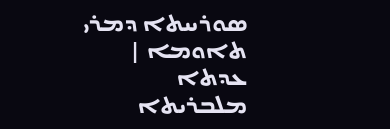ܣܘܪܝܝܬܐ ܕܡܪܝ ܬܐܘܡܐ | ܥܕܬܐ ܡܠܒܪܝܬܐ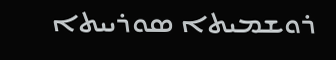ܪܘܫܡܝܬܐ ܣܘܪܝܝܬܐ